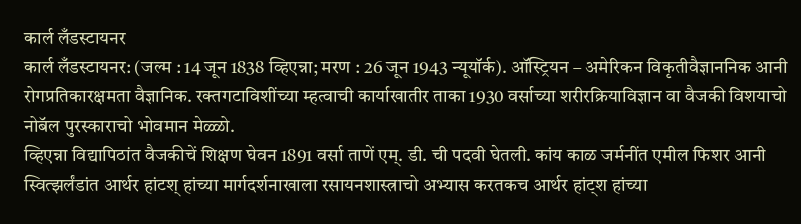कार्ल लँडस्टायनर
कार्ल लँडस्टायनर: (जल्म : 14 जून 1838 व्हिएन्ना; मरण : 26 जून 1943 न्यूयॉर्क). ऑस्ट्रियन – अमेरिकन विकृतीवैज्ञाननिक आनी रोगप्रतिकारक्षमता वैज्ञानिक. रक्तगटाविशींच्या म्हत्वाची कार्याखातीर ताका 1930 वर्साच्या शरीरक्रियाविज्ञान वा वैजकी विशयाचो नोबॅल पुरस्काराचो भोवमान मेळ्ळो.
व्हिएन्ना विद्यापिठांत वैजकीचें शिक्षण घेवन 1891 वर्सा ताणें एम्. डी. ची पदवी घेतली. कांय काळ जर्मनींत एमील फिशर आनी स्वित्झर्लंडांत आर्थर हांटश् हांच्या मार्गदर्शनाखाला रसायनशास्त्राचो अभ्यास करतकच आर्थर हांट्श हांच्या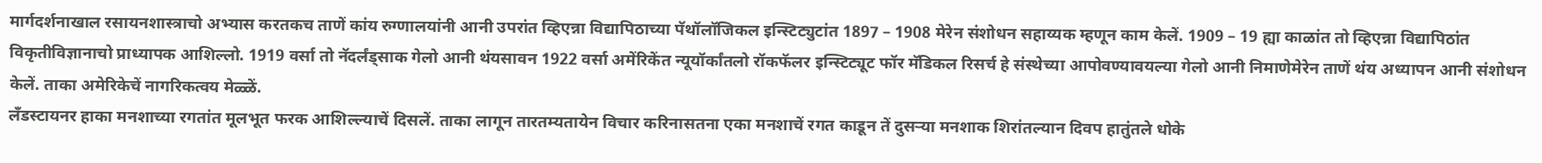मार्गदर्शनाखाल रसायनशास्त्राचो अभ्यास करतकच ताणें कांय रुग्णालयांनी आनी उपरांत व्हिएन्ना विद्यापिठाच्या पॅथॉलॉजिकल इन्स्टिट्युटांत 1897 – 1908 मेरेन संशोधन सहाय्यक म्हणून काम केलें. 1909 – 19 ह्या काळांत तो व्हिएन्ना विद्यापिठांत विकृतीविज्ञानाचो प्राध्यापक आशिल्लो. 1919 वर्सा तो नॅदर्लंड्साक गेलो आनी थंयसावन 1922 वर्सा अमेंरिकेंत न्यूयॉर्कांतलो रॉकफॅलर इन्स्टिट्यूट फॉर मॅडिकल रिसर्च हे संस्थेच्या आपोवण्यावयल्या गेलो आनी निमाणेमेरेन ताणें थंय अध्यापन आनी संशोधन केलें. ताका अमेरिकेचें नागरिकत्वय मेळ्ळें.
लँडस्टायनर हाका मनशाच्या रगतांत मूलभूत फरक आशिल्ल्याचें दिसलें. ताका लागून तारतम्यतायेन विचार करिनासतना एका मनशाचें रगत काडून तें दुसऱ्या मनशाक शिरांतल्यान दिवप हातुंतले धोके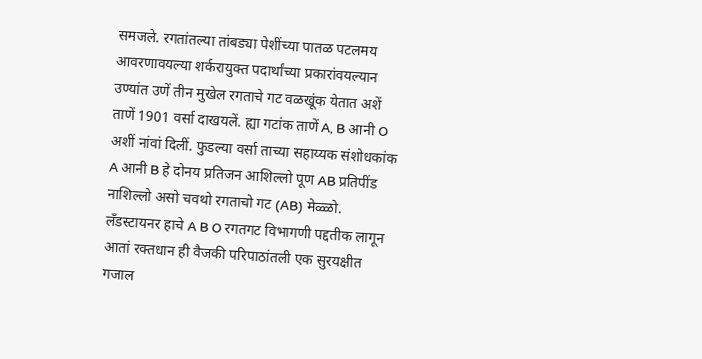समजले. रगतांतल्या तांबड्या पेशींच्या पातळ पटलमय आवरणावयल्या शर्करायुक्त पदार्थांच्या प्रकारांवयल्यान उण्यांत उणें तीन मुखेल रगताचे गट वळखूंक येतात अशें ताणें 1901 वर्सा दाखयलें. ह्या गटांक ताणें A, B आनी O अशीं नांवां दिलीं. फुडल्या वर्सा ताच्या सहाय्यक संशोधकांक A आनी B हे दोनय प्रतिजन आशिल्लो पूण AB प्रतिपींड नाशिल्लो असो चवथो रगताचो गट (AB) मेळ्ळो. लँडस्टायनर हाचे A B O रगतगट विभागणी पद्दतीक लागून आतां रक्तधान ही वैजकी परिपाठांतली एक सुरयक्षीत गजाल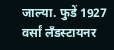जाल्या. फुडें 1927 वर्सां लँडस्टायनर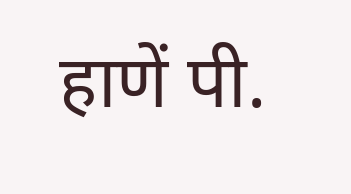हाणें पी.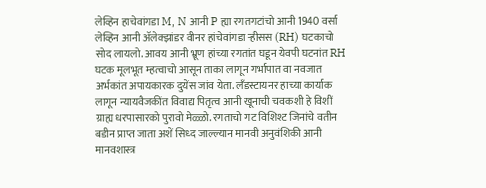लेव्हिन हाचेवांगडा M, N आनी P ह्या रगतगटांचो आनी 1940 वर्सा लेव्हिन आनी ॲलेक्झांडर वीनर हांचेवांगडा ऱ्हीसस (RH) घटकाचो सोद लायलो. आवय आनी भ्रूण हांच्या रगतांत घडून येवपी घटनांत RH घटक मूलभूत म्हत्वाचो आसून ताका लागून गर्भापात वा नवजात अर्भकांत अपायकारक दुयेंस जांव येता. लँडस्टायनर हाच्या कार्याक लागून न्यायवैजकींत विवाद्य पितृत्व आनी खूनाची चवकशी हे विशीं ग्राह्य धरपासारको पुरावो मेळ्ळो. रगताचो गट विशिश्ट जिनांचे वतीन बडीन प्राप्त जाता अशें सिध्द जाल्ल्यान मानवी अनुवंशिकी आनी मानवशास्त्र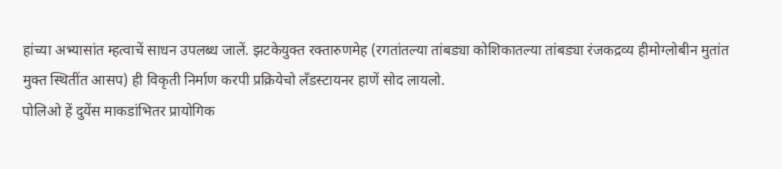हांच्या अभ्यासांत म्हत्वाचें साधन उपलब्ध जालें. झटकेयुक्त रक्तारुणमेह (रगतांतल्या तांबड्या कोशिकातल्या तांबड्या रंजकद्रव्य हीमोग्लोबीन मुतांत मुक्त स्थितींत आसप) ही विकृती निर्माण करपी प्रक्रियेचो लँडस्टायनर हाणें सोद लायलो.
पोलिओ हें दुयेंस माकडांभितर प्रायोगिक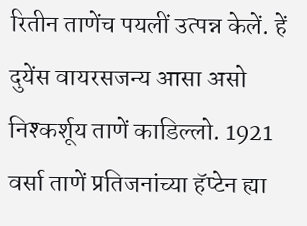रितीन ताणेंच पयलीं उत्पन्न केलें. हें दुयेंस वायरसजन्य आसा असो निश्कर्शूय ताणें काडिल्लो. 1921 वर्सा ताणें प्रतिजनांच्या हॅप्टेन ह्या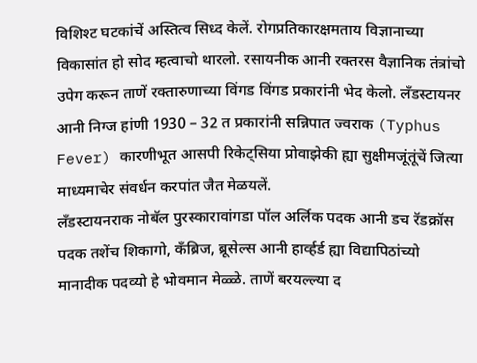विशिश्ट घटकांचें अस्तित्व सिध्द केलें. रोगप्रतिकारक्षमताय विज्ञानाच्या विकासांत हो सोद म्हत्वाचो थारलो. रसायनीक आनी रक्तरस वैज्ञानिक तंत्रांचो उपेग करून ताणें रक्तारुणाच्या विंगड विंगड प्रकारांनी भेद केलो. लँडस्टायनर आनी निग्ज हांणी 1930 – 32 त प्रकारांनी सन्निपात ज्वराक (Typhus Fever) कारणीभूत आसपी रिकेट्सिया प्रोवाझेकी ह्या सुक्षीमजूंतूंचें जित्या माध्यमाचेर संवर्धन करपांत जैत मेळयलें.
लँडस्टायनराक नोबॅल पुरस्कारावांगडा पॉल अर्लिक पदक आनी डच रॅडक्रॉस पदक तशेंच शिकागो, कँब्रिज, ब्रूसेल्स आनी हार्व्हर्ड ह्या विद्यापिठांच्यो मानादीक पदव्यो हे भोवमान मेळ्ळे. ताणें बरयल्ल्या द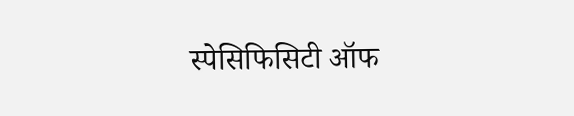स्पेसिफिसिटी ऑफ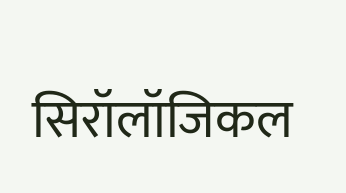सिरॉलॉजिकल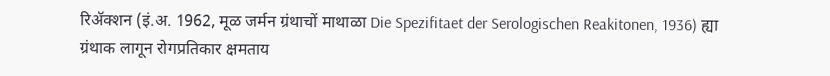रिॲक्शन (इं.अ. 1962, मूळ जर्मन ग्रंथाचों माथाळा Die Spezifitaet der Serologischen Reakitonen, 1936) ह्या ग्रंथाक लागून रोगप्रतिकार क्षमताय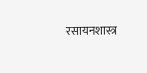रसायनशास्त्र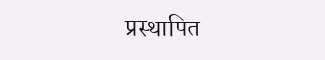प्रस्थापित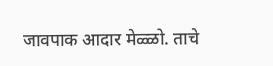जावपाक आदार मेळ्ळो. ताचे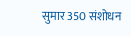सुमार 350 संशोधन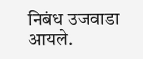निबंध उजवाडा आयले.